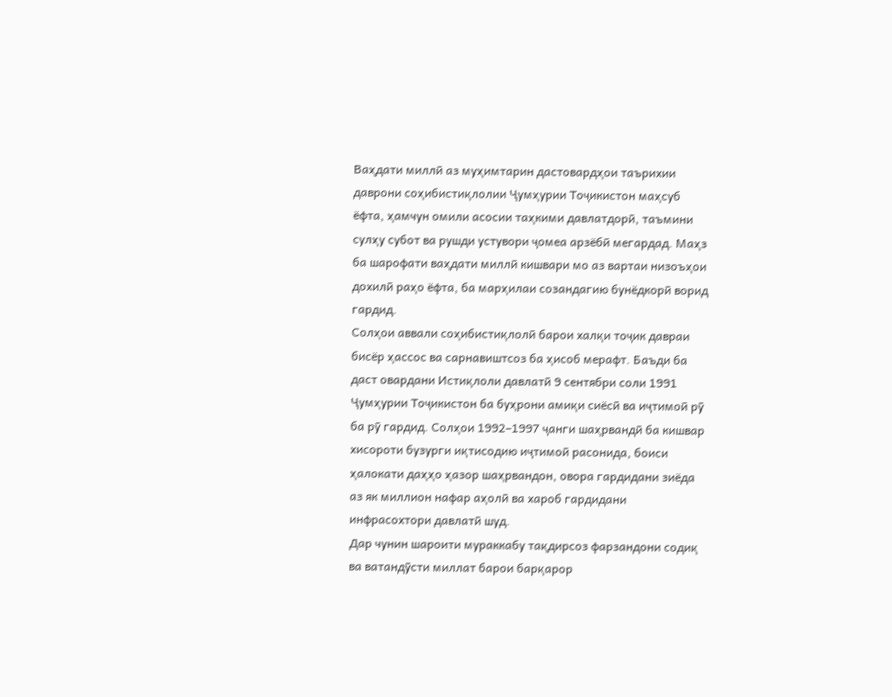Ваҳдати миллӣ аз муҳимтарин дастовардҳои таърихии даврони соҳибистиқлолии Ҷумҳурии Тоҷикистон маҳсуб ёфта, ҳамчун омили асосии таҳкими давлатдорӣ, таъмини сулҳу субот ва рушди устувори ҷомеа арзёбӣ мегардад. Маҳз ба шарофати ваҳдати миллӣ кишвари мо аз вартаи низоъҳои дохилӣ раҳо ёфта, ба марҳилаи созандагию бунёдкорӣ ворид гардид.
Солҳои аввали соҳибистиқлолӣ барои халқи тоҷик давраи бисёр ҳассос ва сарнавиштсоз ба ҳисоб мерафт. Баъди ба даст овардани Истиқлоли давлатӣ 9 сентябри соли 1991 Ҷумҳурии Тоҷикистон ба буҳрони амиқи сиёсӣ ва иҷтимоӣ рӯ ба рӯ гардид. Солҳои 1992–1997 ҷанги шаҳрвандӣ ба кишвар хисороти бузурги иқтисодию иҷтимоӣ расонида, боиси ҳалокати даҳҳо ҳазор шаҳрвандон, овора гардидани зиёда аз як миллион нафар аҳолӣ ва хароб гардидани инфрасохтори давлатӣ шуд.
Дар чунин шароити мураккабу тақдирсоз фарзандони содиқ ва ватандӯсти миллат барои барқарор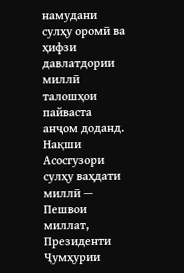намудани сулҳу оромӣ ва ҳифзи давлатдории миллӣ талошҳои пайваста анҷом доданд. Нақши Асосгузори сулҳу ваҳдати миллӣ — Пешвои миллат, Президенти Ҷумҳурии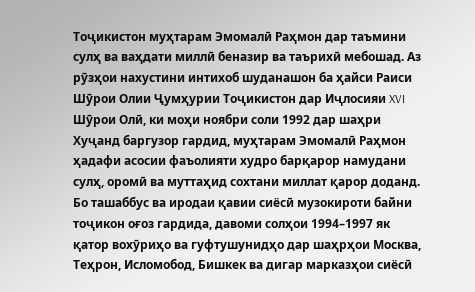Тоҷикистон муҳтарам Эмомалӣ Раҳмон дар таъмини сулҳ ва ваҳдати миллӣ беназир ва таърихӣ мебошад. Аз рӯзҳои нахустини интихоб шуданашон ба ҳайси Раиси Шӯрои Олии Ҷумҳурии Тоҷикистон дар Иҷлосияи XVI Шӯрои Олӣ, ки моҳи ноябри соли 1992 дар шаҳри Хуҷанд баргузор гардид, муҳтарам Эмомалӣ Раҳмон ҳадафи асосии фаъолияти худро барқарор намудани сулҳ, оромӣ ва муттаҳид сохтани миллат қарор доданд.
Бо ташаббус ва иродаи қавии сиёсӣ музокироти байни тоҷикон оғоз гардида, давоми солҳои 1994–1997 як қатор вохӯриҳо ва гуфтушунидҳо дар шаҳрҳои Москва, Теҳрон, Исломобод, Бишкек ва дигар марказҳои сиёсӣ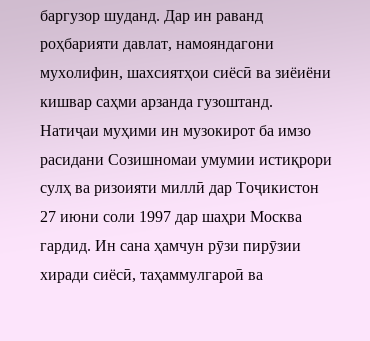баргузор шуданд. Дар ин раванд роҳбарияти давлат, намояндагони мухолифин, шахсиятҳои сиёсӣ ва зиёиёни кишвар саҳми арзанда гузоштанд.
Натиҷаи муҳими ин музокирот ба имзо расидани Созишномаи умумии истиқрори сулҳ ва ризоияти миллӣ дар Тоҷикистон 27 июни соли 1997 дар шаҳри Москва гардид. Ин сана ҳамчун рӯзи пирӯзии хиради сиёсӣ, таҳаммулгароӣ ва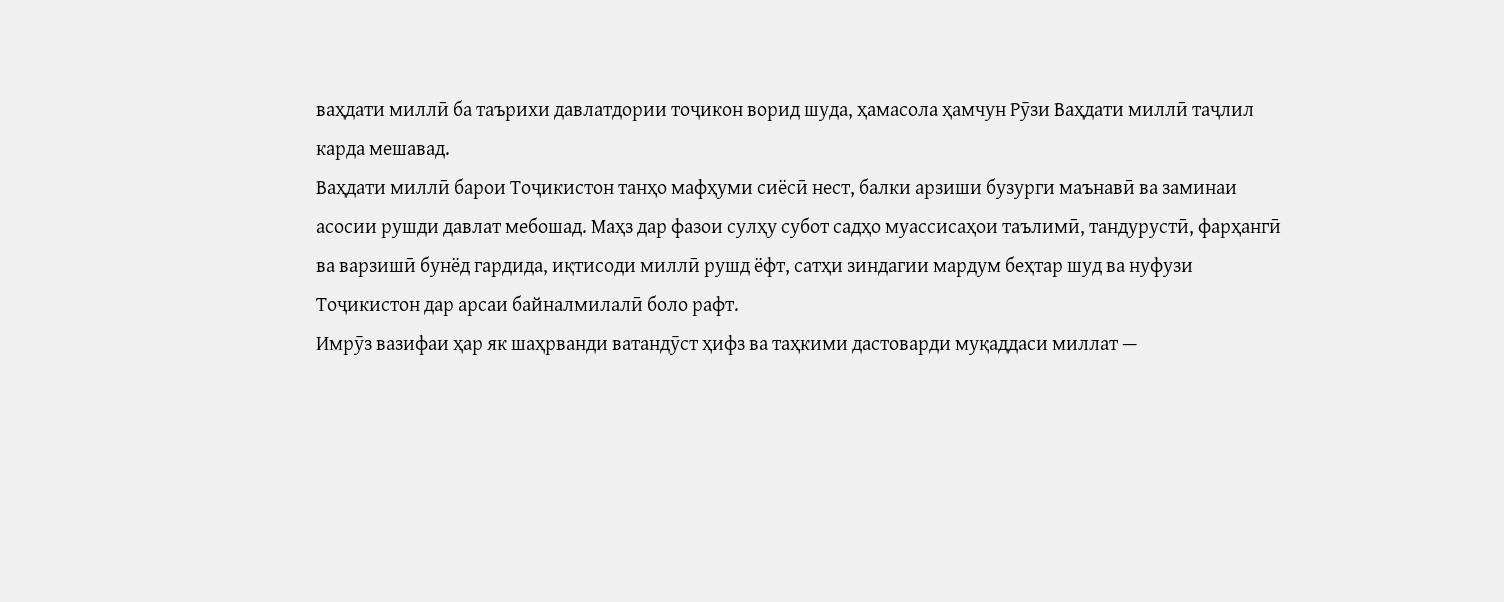ваҳдати миллӣ ба таърихи давлатдории тоҷикон ворид шуда, ҳамасола ҳамчун Рӯзи Ваҳдати миллӣ таҷлил карда мешавад.
Ваҳдати миллӣ барои Тоҷикистон танҳо мафҳуми сиёсӣ нест, балки арзиши бузурги маънавӣ ва заминаи асосии рушди давлат мебошад. Маҳз дар фазои сулҳу субот садҳо муассисаҳои таълимӣ, тандурустӣ, фарҳангӣ ва варзишӣ бунёд гардида, иқтисоди миллӣ рушд ёфт, сатҳи зиндагии мардум беҳтар шуд ва нуфузи Тоҷикистон дар арсаи байналмилалӣ боло рафт.
Имрӯз вазифаи ҳар як шаҳрванди ватандӯст ҳифз ва таҳкими дастоварди муқаддаси миллат —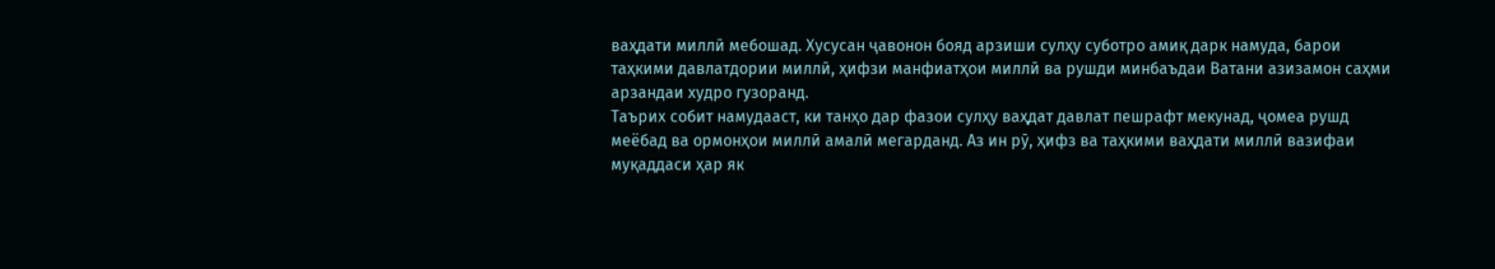ваҳдати миллӣ мебошад. Хусусан ҷавонон бояд арзиши сулҳу суботро амиқ дарк намуда, барои таҳкими давлатдории миллӣ, ҳифзи манфиатҳои миллӣ ва рушди минбаъдаи Ватани азизамон саҳми арзандаи худро гузоранд.
Таърих собит намудааст, ки танҳо дар фазои сулҳу ваҳдат давлат пешрафт мекунад, ҷомеа рушд меёбад ва ормонҳои миллӣ амалӣ мегарданд. Аз ин рӯ, ҳифз ва таҳкими ваҳдати миллӣ вазифаи муқаддаси ҳар як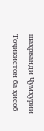шаҳрванди Ҷумҳурии Тоҷикистон ба ҳисоб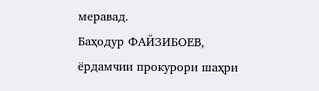меравад.
Баҳодур ФАЙЗИБОЕВ,
ёрдамчии прокурори шаҳри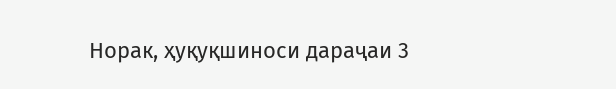Норак, ҳуқуқшиноси дараҷаи 3